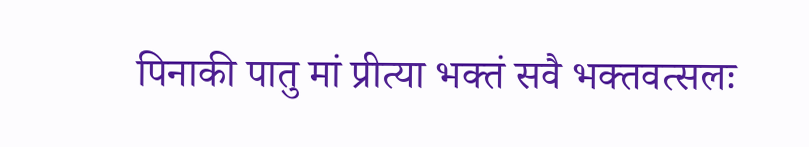पिनाकी पातु मां प्रीत्या भक्तं सवै भक्तवत्सलः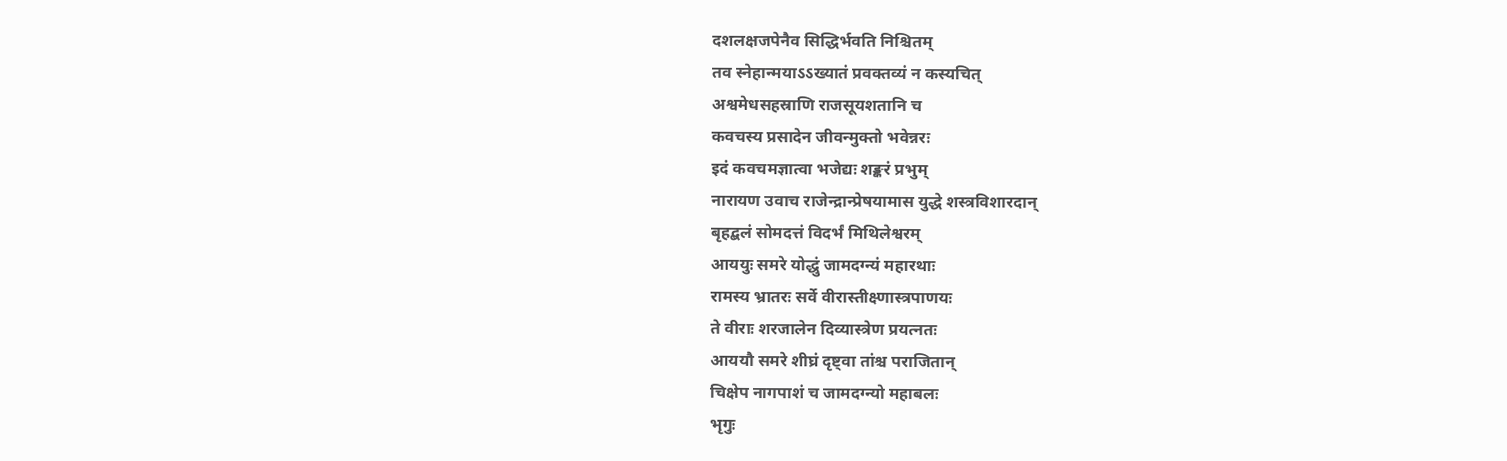दशलक्षजपेनैव सिद्धिर्भवति निश्चितम्
तव स्नेहान्मयाऽऽख्यातं प्रवक्तव्यं न कस्यचित्
अश्वमेधसहस्राणि राजसूयशतानि च
कवचस्य प्रसादेन जीवन्मुक्तो भवेन्नरः
इदं कवचमज्ञात्वा भजेद्यः शङ्करं प्रभुम्
नारायण उवाच राजेन्द्रान्प्रेषयामास युद्धे शस्त्रविशारदान्
बृहद्बलं सोमदत्तं विदर्भं मिथिलेश्वरम्
आययुः समरे योद्धुं जामदग्न्यं महारथाः
रामस्य भ्रातरः सर्वे वीरास्तीक्ष्णास्त्रपाणयः
ते वीराः शरजालेन दिव्यास्त्रेण प्रयत्नतः
आययौ समरे शीघ्रं दृष्ट्वा तांश्च पराजितान्
चिक्षेप नागपाशं च जामदग्न्यो महाबलः
भृगुः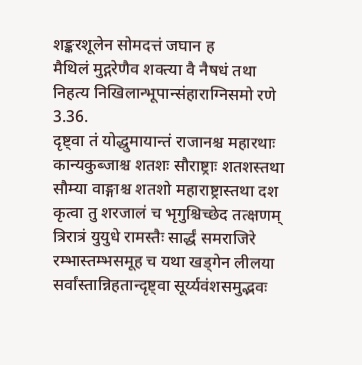शङ्करशूलेन सोमदत्तं जघान ह
मैथिलं मुद्गरेणैव शक्त्या वै नैषधं तथा
निहत्य निखिलान्भूपान्संहाराग्निसमो रणे 3.36.
दृष्ट्वा तं योद्धुमायान्तं राजानश्च महारथाः
कान्यकुब्जाश्च शतशः सौराष्ट्राः शतशस्तथा
सौम्या वाङ्गाश्च शतशो महाराष्ट्रास्तथा दश
कृत्वा तु शरजालं च भृगुश्चिच्छेद तत्क्षणम्
त्रिरात्रं युयुधे रामस्तैः सार्द्धं समराजिरे
रम्भास्तम्भसमूह च यथा खड्गेन लीलया
सर्वांस्तान्निहतान्दृष्ट्वा सूर्य्यवंशसमुद्भवः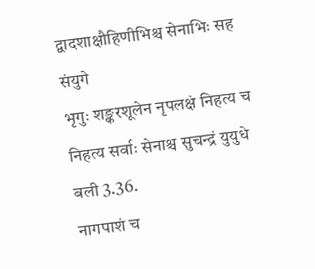द्वादशाक्षौहिणीभिश्च सेनाभिः सह संयुगे
भृगुः शङ्करशूलेन नृपलक्षं निहत्य च
निहत्य सर्वाः सेनाश्च सुचन्द्रं युयुधे बली 3.36.
नागपाशं च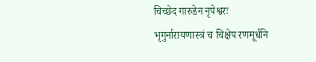चिच्छेद गारुडेन नृपेश्वरः
भृगुर्नारायणास्त्रं च चिक्षेप रणमूर्धनि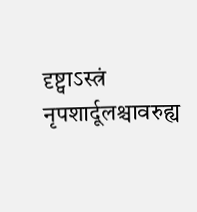दृष्ट्वाऽस्त्रं नृपशार्दूलश्चावरुह्य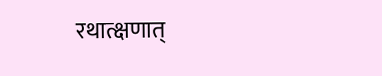रथात्क्षणात्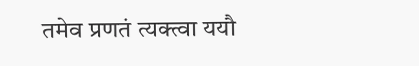तमेव प्रणतं त्यक्त्वा ययौ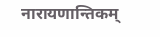नारायणान्तिकम्